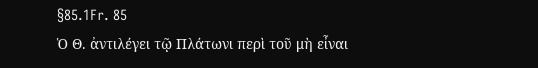§85.1Fr. 85
Ὁ Θ. ἀντιλέγει τῷ Πλάτωνι περὶ τοῦ μὴ εἶναι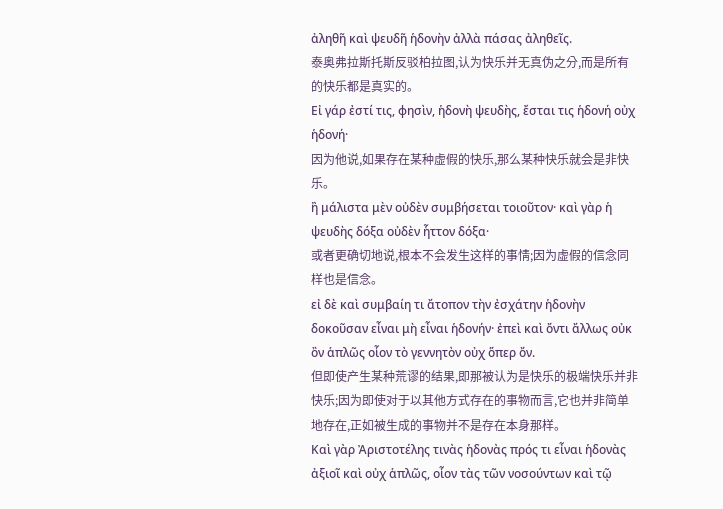ἀληθῆ καὶ ψευδῆ ἡδονὴν ἀλλὰ πάσας ἀληθεῖς.
泰奥弗拉斯托斯反驳柏拉图,认为快乐并无真伪之分,而是所有的快乐都是真实的。
Εἰ γάρ ἐστί τις, φησὶν, ἡδονὴ ψευδὴς, ἔσται τις ἡδονή οὐχ ἡδονή·
因为他说,如果存在某种虚假的快乐,那么某种快乐就会是非快乐。
ἢ μάλιστα μὲν οὐδὲν συμβήσεται τοιοῦτον· καὶ γὰρ ἡ ψευδὴς δόξα οὐδὲν ἧττον δόξα·
或者更确切地说,根本不会发生这样的事情;因为虚假的信念同样也是信念。
εἰ δὲ καὶ συμβαίη τι ἄτοπον τὴν ἐσχάτην ἡδονὴν δοκοῦσαν εἶναι μὴ εἶναι ἡδονήν· ἐπεὶ καὶ ὄντι ἄλλως οὐκ ὂν ἁπλῶς οἷον τὸ γεννητὸν οὐχ ὅπερ ὄν.
但即使产生某种荒谬的结果,即那被认为是快乐的极端快乐并非快乐;因为即使对于以其他方式存在的事物而言,它也并非简单地存在,正如被生成的事物并不是存在本身那样。
Καὶ γὰρ Ἀριστοτέλης τινὰς ἡδονὰς πρός τι εἶναι ἡδονὰς ἀξιοῖ καὶ οὐχ ἁπλῶς, οἷον τὰς τῶν νοσούντων καὶ τῷ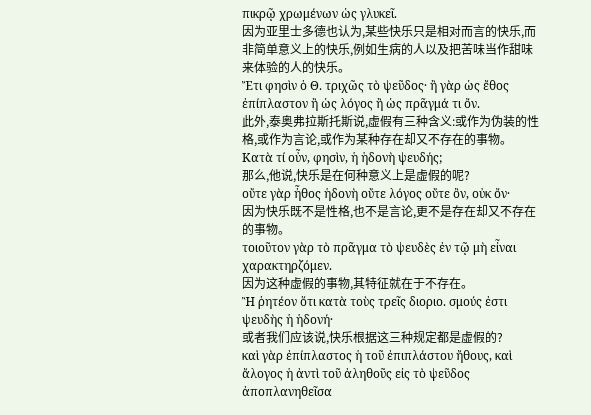πικρῷ χρωμένων ὡς γλυκεῖ.
因为亚里士多德也认为,某些快乐只是相对而言的快乐,而非简单意义上的快乐,例如生病的人以及把苦味当作甜味来体验的人的快乐。
Ἔτι φησὶν ὁ Θ. τριχῶς τὸ ψεῦδος· ἢ γὰρ ὡς ἔθος ἐπίπλαστον ἢ ὡς λόγος ἢ ὡς πρᾶγμά τι ὄν.
此外,泰奥弗拉斯托斯说,虚假有三种含义:或作为伪装的性格,或作为言论,或作为某种存在却又不存在的事物。
Κατὰ τί οὖν, φησὶν, ἡ ἡδονὴ ψευδής;
那么,他说,快乐是在何种意义上是虚假的呢?
οὔτε γὰρ ἦθος ἡδονὴ οὔτε λόγος οὔτε ὂν, οὐκ ὄν·
因为快乐既不是性格,也不是言论,更不是存在却又不存在的事物。
τοιοῦτον γὰρ τὸ πρᾶγμα τὸ ψευδὲς ἐν τῷ μὴ εἶναι χαρακτηρζόμεν.
因为这种虚假的事物,其特征就在于不存在。
Ἢ ῥητέον ὅτι κατὰ τοὺς τρεῖς διοριο. σμούς ἐστι ψευδὴς ἡ ἡδονή·
或者我们应该说,快乐根据这三种规定都是虚假的?
καὶ γὰρ ἐπίπλαστος ἡ τοῦ ἐπιπλάστου ἤθους, καὶ ἄλογος ἡ ἀντὶ τοῦ ἀληθοῦς εἰς τὸ ψεῦδος ἀποπλανηθεῖσα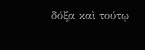δόξα καὶ τούτῳ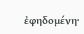ἐφηδομένη·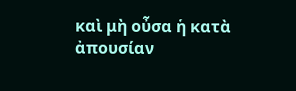καὶ μὴ οὖσα ἡ κατὰ ἀπουσίαν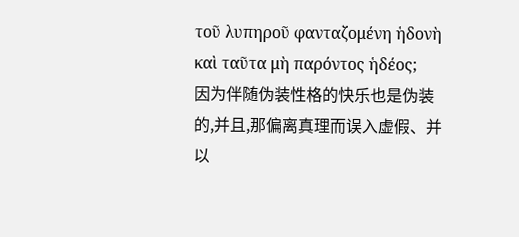τοῦ λυπηροῦ φανταζομένη ἡδονὴ καὶ ταῦτα μὴ παρόντος ἡδέος;
因为伴随伪装性格的快乐也是伪装的,并且,那偏离真理而误入虚假、并以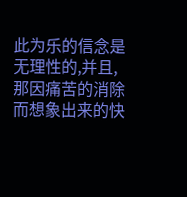此为乐的信念是无理性的,并且,那因痛苦的消除而想象出来的快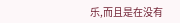乐,而且是在没有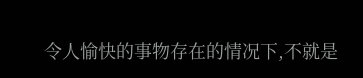令人愉快的事物存在的情况下,不就是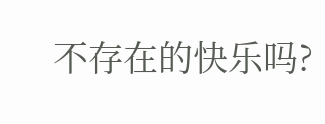不存在的快乐吗?